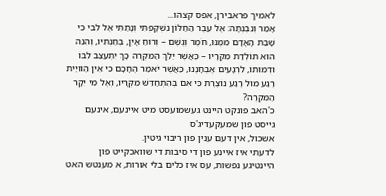לאמיך פראבירן, אפס קצהו...
אָמַר וְנִבְנְתָה: אֶל עֵבֶר הַחַלּוֹן נִשְׁקָפְתִּי וְנָתַתִּי אֶל לִבִּי כִּי שָׁבַת הָאָדָם מִמֶּנּוּ, חֹמֶר וְגֶשֶׁם – וְרוּחַ אָיִּן, בְּחַנְתִּיו, וְהִנֵּה הוּא תּוֹלְדַת מִקְּרָיו – כַּאֲשֶׁר יֵלֵךְ הַמִּקְרֶה כָּךְ יִתְעַצֵּב לִבּוֹ וּדְמוּתוֹ, לִרְגָעִים אֶבְחָנֶנוּ, כַּאֲשֶׁר יֹאמַר הֶחָכָם כִּי אֵין הַוויַית רֶגַע מוּל רֶגַע נוֹצֶרֶת כִּי אִם בְּהִתְחַדֵּשׁ מִקְּרָיו, וְאֶל מִי יִקָר הַמִּקְרֶה?
כ'האב פונקט היינט געשמועסט מיט איינעם, אינעם גייסט פון שמעקעדיג'ס
אשכול, אין דעם ענין פון ריבוי גיטין.
לדעתי איז איינע פון די סיבות די שוואכקייט פון היינטיגע נפשות, עס איז כלים בלי אורות, א מענטש האט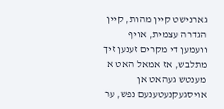גארנישט קיין מהות, קיין הגדרה עצמית, אויף וועמען די מקרים זענען זיך מתלבש, אז אמאל האט א מענטש געהאט אן אויסגעקנעטענעם נפש, ער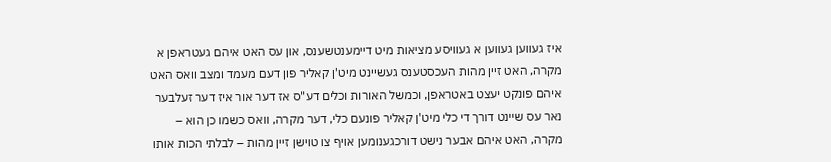איז געווען געווען א געוויסע מציאות מיט דיימענטשענס, און עס האט איהם געטראפן א מקרה, האט זיין מהות העכסטענס געשיינט מיט'ן קאליר פון דעם מעמד ומצב וואס האט איהם פונקט יעצט באטראפן, וכמשל האורות וכלים דע"ס אז דער אור איז דער זעלבער נאר עס שיינט דורך די כלי מיט'ן קאליר פונעם כלי, דער מקרה, וואס כשמו כן הוא – מקרה, האט איהם אבער נישט דורכגענומען אויף צו טוישן זיין מהות – לבלתי הכות אותו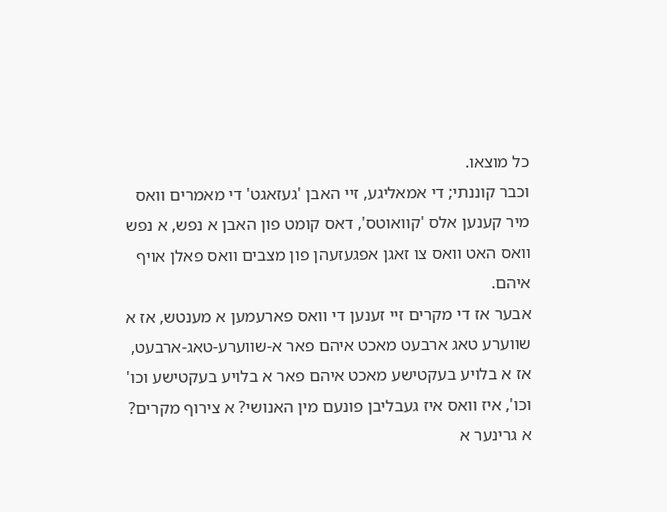כל מוצאו.
וכבר קוננתי; די אמאליגע, זיי האבן 'געזאגט' די מאמרים וואס מיר קענען אלס 'קוואוטס', דאס קומט פון האבן א נפש, א נפש וואס האט וואס צו זאגן אפגעזעהן פון מצבים וואס פאלן אויף איהם.
אבער אז די מקרים זיי זענען די וואס פארעמען א מענטש, אז א שווערע טאג ארבעט מאכט איהם פאר א-שווערע-טאג-ארבעט, אז א בלויע בעקטישע מאכט איהם פאר א בלויע בעקטישע וכו' וכו', איז וואס איז געבליבן פונעם מין האנושי? א צירוף מקרים? א גרינער א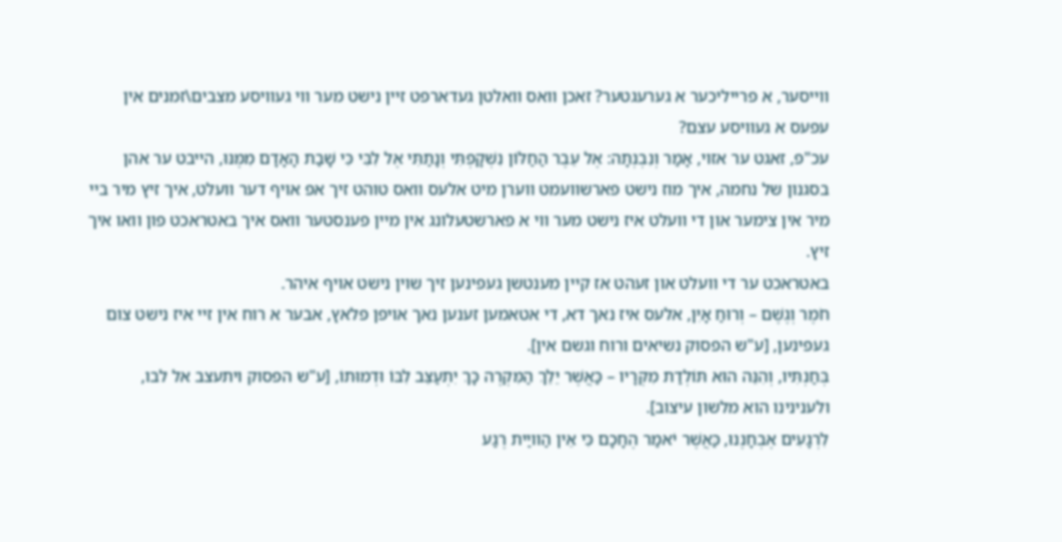ווייסער, א פרייליכער א גערעגטער? זאכן וואס וואלטן געדארפט זיין נישט מער ווי געוויסע מצבים\זמנים אין עפעס א געוויסע עצם?
עכ"פ, זאגט ער אזוי, אָמַר וְנִבְנְתָה: אֶל עֵבֶר הַחַלּוֹן נִשְׁקָפְתִּי וְנָתַתִּי אֶל לִבִּי כִּי שָׁבַת הָאָדָם מִמֶּנּוּ, הייבט ער אהן בסגנון של נחמה, איך מוז נישט פארשוועמט ווערן מיט אלעס וואס טוהט זיך אפ אויף דער וועלט, איך זיץ מיר ביי מיר אין צימער און די וועלט איז נישט מער ווי א פארשטעלונג אין מיין פענסטער וואס איך באטראכט פון וואו איך זיץ.
באטראכט ער די וועלט און זעהט אז קיין מענטשן געפינען זיך שוין נישט אויף איהר.
חֹמֶר וְגֶשֶׁם – וְרוּחַ אָיִּן, אלעס איז נאך דא, די אטאמען זענען נאך אויפן פלאץ, אבער א רוח אין זיי איז נישט צום געפינען, [ע"ש הפסוק נשיאים ורוח וגשם אין].
בְּחַנְתִּיו, וְהִנֵּה הוּא תּוֹלְדַת מִקְּרָיו – כַּאֲשֶׁר יֵלֵךְ הַמִּקְרֶה כָּךְ יִתְעַצֵּב לִבּוֹ וּדְמוּתוֹ, [ע"ש הפסוק ויתעצב אל לבו, ולענינינו הוא מלשון עיצוב].
לִרְגָעִים אֶבְחָנֶנוּ, כַּאֲשֶׁר יֹאמַר הֶחָכָם כִּי אֵין הַוויַית רֶגַע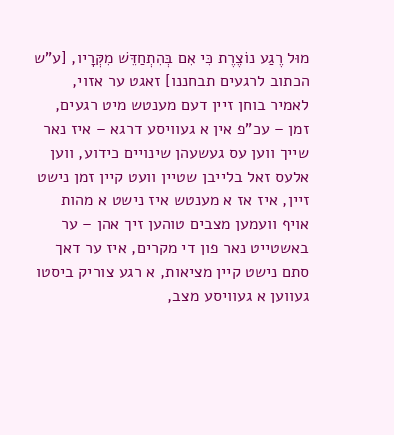מוּל רֶגַע נוֹצֶרֶת כִּי אִם בְּהִתְחַדֵּשׁ מִקְּרָיו, [ע"ש הכתוב לרגעים תבחננו] זאגט ער אזוי, לאמיר בוחן זיין דעם מענטש מיט רגעים, זמן – עכ"פ אין א געוויסע דרגא – איז נאר שייך ווען עס געשעהן שינויים כידוע, ווען אלעס זאל בלייבן שטיין וועט קיין זמן נישט זיין, איז אז א מענטש איז נישט א מהות אויף וועמען מצבים טוהען זיך אהן – ער באשטייט נאר פון די מקרים, איז ער דאך סתם נישט קיין מציאות, א רגע צוריק ביסטו געווען א געוויסע מצב,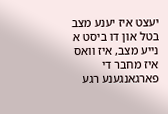יעצט איז יענע מצב בטל און דו ביסט א נייע מצב, איז וואס איז מחבר די פארגאנגענע רגע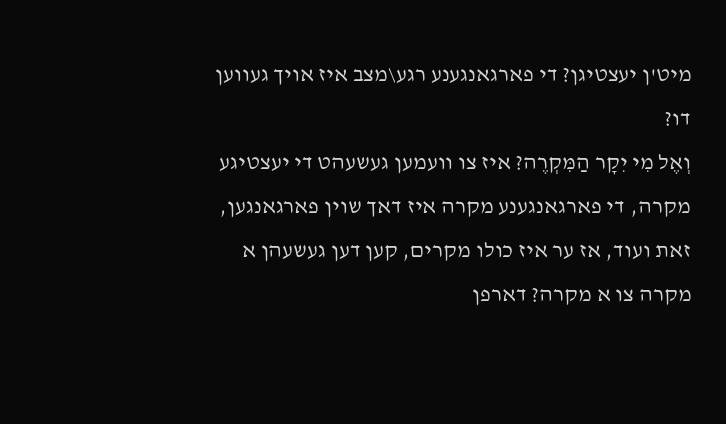מיט'ן יעצטיגן? די פארגאנגענע רגע\מצב איז אויך געווען דו?
וְאֶל מִי יִקָר הַמִּקְרֶה? איז צו וועמען געשעהט די יעצטיגע מקרה, די פארגאנגענע מקרה איז דאך שוין פארגאנגען, זאת ועוד, אז ער איז כולו מקרים, קען דען געשעהן א מקרה צו א מקרה? דארפן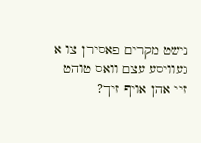נישט מקרים פאסירן צו א געוויסע עצם וואס טוהט זיי אהן אויף זיך?